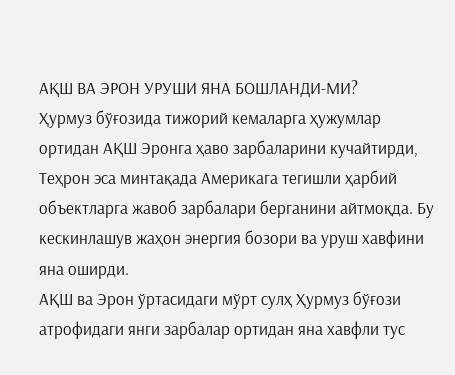АҚШ ВА ЭРОН УРУШИ ЯНА БОШЛАНДИ-МИ?
Ҳурмуз бўғозида тижорий кемаларга ҳужумлар ортидан АҚШ Эронга ҳаво зарбаларини кучайтирди, Теҳрон эса минтақада Америкага тегишли ҳарбий объектларга жавоб зарбалари берганини айтмоқда. Бу кескинлашув жаҳон энергия бозори ва уруш хавфини яна оширди.
АҚШ ва Эрон ўртасидаги мўрт сулҳ Ҳурмуз бўғози атрофидаги янги зарбалар ортидан яна хавфли тус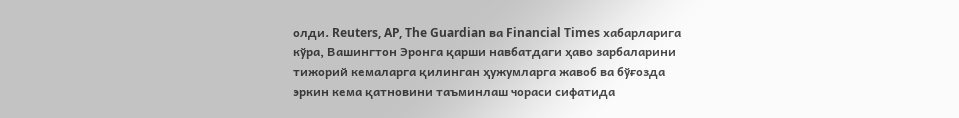олди. Reuters, AP, The Guardian ва Financial Times хабарларига кўра, Вашингтон Эронга қарши навбатдаги ҳаво зарбаларини тижорий кемаларга қилинган ҳужумларга жавоб ва бўғозда эркин кема қатновини таъминлаш чораси сифатида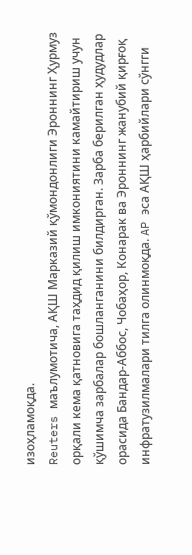изоҳламоқда.
Reuters маълумотича, АҚШ Марказий қўмондонлиги Эроннинг Ҳурмуз орқали кема қатновига таҳдид қилиш имкониятини камайтириш учун қўшимча зарбалар бошланганини билдирган. Зарба берилган ҳудудлар орасида Бандар-Аббос, Чобаҳор, Конарак ва Эроннинг жанубий қирғоқ инфратузилмалари тилга олинмоқда. AP эса АҚШ ҳарбийлари сўнгги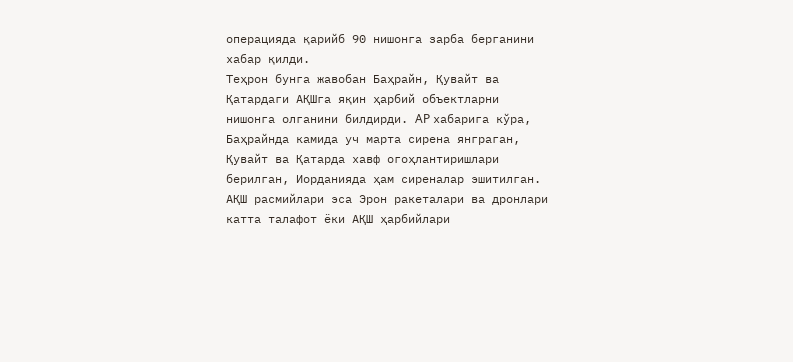операцияда қарийб 90 нишонга зарба берганини хабар қилди.
Теҳрон бунга жавобан Баҳрайн, Қувайт ва Қатардаги АҚШга яқин ҳарбий объектларни нишонга олганини билдирди. AP хабарига кўра, Баҳрайнда камида уч марта сирена янграган, Қувайт ва Қатарда хавф огоҳлантиришлари берилган, Иорданияда ҳам сиреналар эшитилган. АҚШ расмийлари эса Эрон ракеталари ва дронлари катта талафот ёки АҚШ ҳарбийлари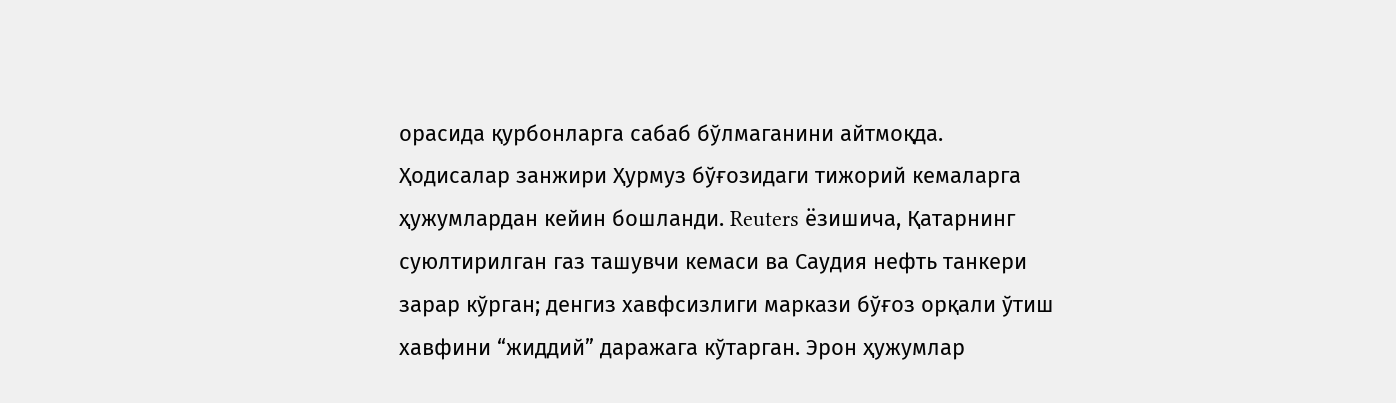орасида қурбонларга сабаб бўлмаганини айтмоқда.
Ҳодисалар занжири Ҳурмуз бўғозидаги тижорий кемаларга ҳужумлардан кейин бошланди. Reuters ёзишича, Қатарнинг суюлтирилган газ ташувчи кемаси ва Саудия нефть танкери зарар кўрган; денгиз хавфсизлиги маркази бўғоз орқали ўтиш хавфини “жиддий” даражага кўтарган. Эрон ҳужумлар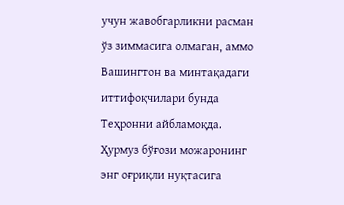учун жавобгарликни расман ўз зиммасига олмаган, аммо Вашингтон ва минтақадаги иттифоқчилари бунда Теҳронни айбламоқда.
Ҳурмуз бўғози можаронинг энг оғриқли нуқтасига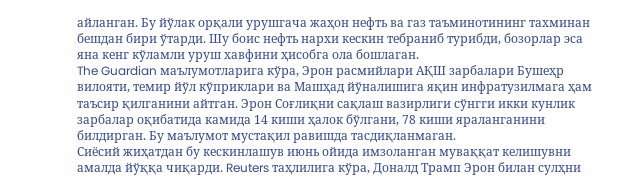айланган. Бу йўлак орқали урушгача жаҳон нефть ва газ таъминотининг тахминан бешдан бири ўтарди. Шу боис нефть нархи кескин тебраниб турибди, бозорлар эса яна кенг кўламли уруш хавфини ҳисобга ола бошлаган.
The Guardian маълумотларига кўра, Эрон расмийлари АҚШ зарбалари Бушеҳр вилояти, темир йўл кўприклари ва Машҳад йўналишига яқин инфратузилмага ҳам таъсир қилганини айтган. Эрон Соғлиқни сақлаш вазирлиги сўнгги икки кунлик зарбалар оқибатида камида 14 киши ҳалок бўлгани, 78 киши яраланганини билдирган. Бу маълумот мустақил равишда тасдиқланмаган.
Сиёсий жиҳатдан бу кескинлашув июнь ойида имзоланган муваққат келишувни амалда йўққа чиқарди. Reuters таҳлилига кўра, Доналд Трамп Эрон билан сулҳни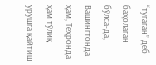“тугаган” деб баҳолаган бўлса-да, Вашингтонда ҳам, Теҳронда ҳам тўлиқ урушга қайтиш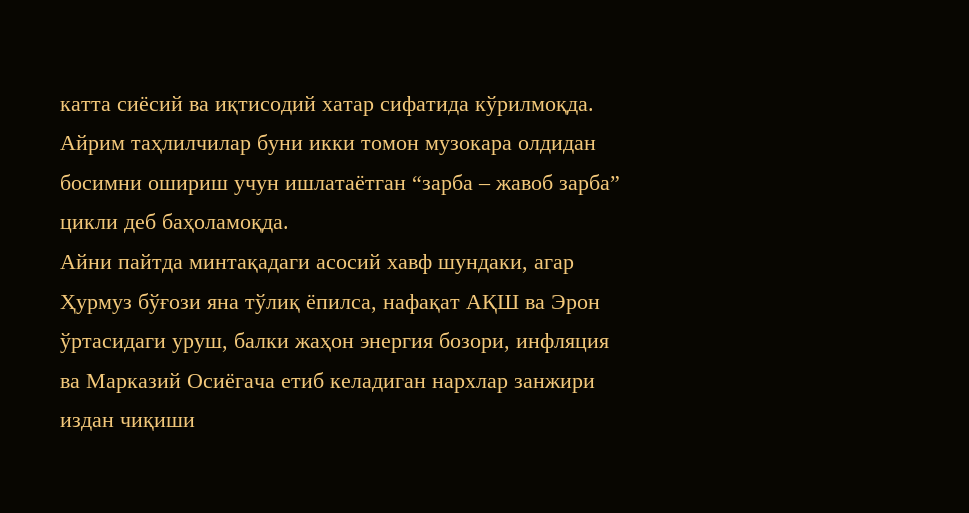катта сиёсий ва иқтисодий хатар сифатида кўрилмоқда. Айрим таҳлилчилар буни икки томон музокара олдидан босимни ошириш учун ишлатаётган “зарба – жавоб зарба” цикли деб баҳоламоқда.
Айни пайтда минтақадаги асосий хавф шундаки, агар Ҳурмуз бўғози яна тўлиқ ёпилса, нафақат АҚШ ва Эрон ўртасидаги уруш, балки жаҳон энергия бозори, инфляция ва Марказий Осиёгача етиб келадиган нархлар занжири издан чиқиши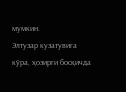мумкин.
Элтузар кузатувига кўра, ҳозирги босқичда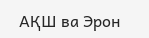АҚШ ва Эрон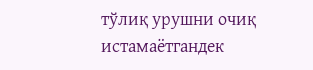тўлиқ урушни очиқ истамаётгандек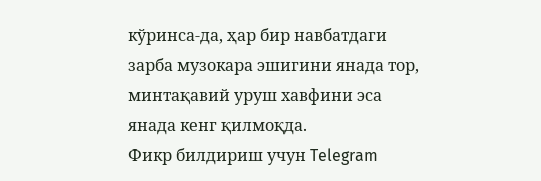кўринса-да, ҳар бир навбатдаги зарба музокара эшигини янада тор, минтақавий уруш хавфини эса янада кенг қилмоқда.
Фикр билдириш учун Telegram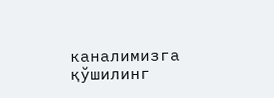каналимизга қўшилинг